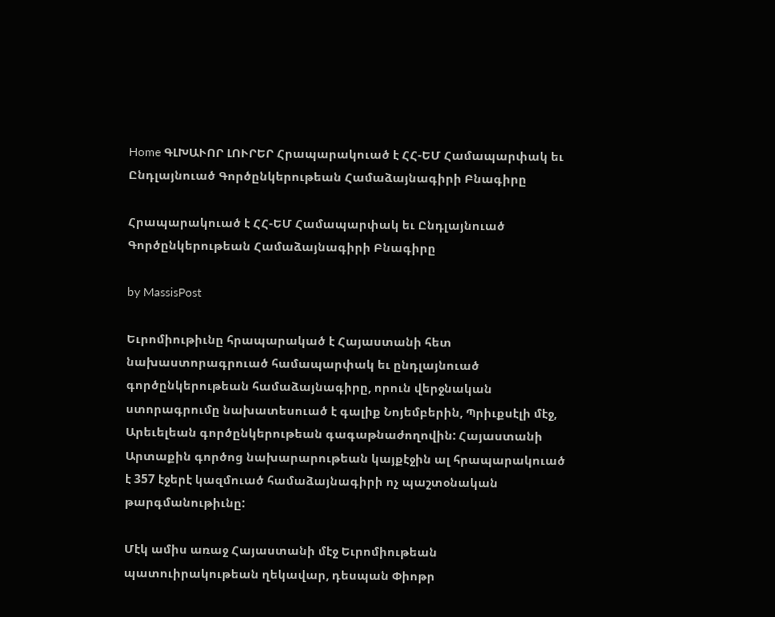Home ԳԼԽԱՒՈՐ ԼՈՒՐԵՐ Հրապարակուած է ՀՀ-ԵՄ Համապարփակ եւ Ընդլայնուած Գործընկերութեան Համաձայնագիրի Բնագիրը

Հրապարակուած է ՀՀ-ԵՄ Համապարփակ եւ Ընդլայնուած Գործընկերութեան Համաձայնագիրի Բնագիրը

by MassisPost

Եւրոմիութիւնը հրապարակած է Հայաստանի հետ նախաստորագրուած համապարփակ եւ ընդլայնուած գործընկերութեան համաձայնագիրը, որուն վերջնական ստորագրումը նախատեսուած է գալիք Նոյեմբերին, Պրիւքսէլի մէջ, Արեւելեան գործընկերութեան գագաթնաժողովին: Հայաստանի Արտաքին գործոց նախարարութեան կայքէջին ալ հրապարակուած է 357 էջերէ կազմուած համաձայնագիրի ոչ պաշտօնական թարգմանութիւնը:

Մէկ ամիս առաջ Հայաստանի մէջ Եւրոմիութեան պատուիրակութեան ղեկավար, դեսպան Փիոթր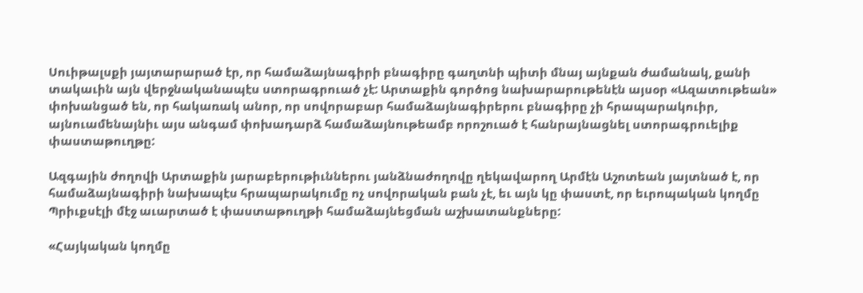Սուիթալսքի յայտարարած էր, որ համաձայնագիրի բնագիրը գաղտնի պիտի մնայ այնքան ժամանակ, քանի տակաւին այն վերջնականապէս ստորագրուած չէ: Արտաքին գործոց նախարարութենէն այսօր «Ազատութեան» փոխանցած են, որ հակառակ անոր, որ սովորաբար համաձայնագիրերու բնագիրը չի հրապարակուիր, այնուամենայնիւ այս անգամ փոխադարձ համաձայնութեամբ որոշուած է հանրայնացնել ստորագրուելիք փաստաթուղթը:

Ազգային ժողովի Արտաքին յարաբերութիւններու յանձնաժողովը ղեկավարող Արմէն Աշոտեան յայտնած է, որ համաձայնագիրի նախապէս հրապարակումը ոչ սովորական բան չէ, եւ այն կը փաստէ, որ եւրոպական կողմը Պրիւքսէլի մէջ աւարտած է փաստաթուղթի համաձայնեցման աշխատանքները:

«Հայկական կողմը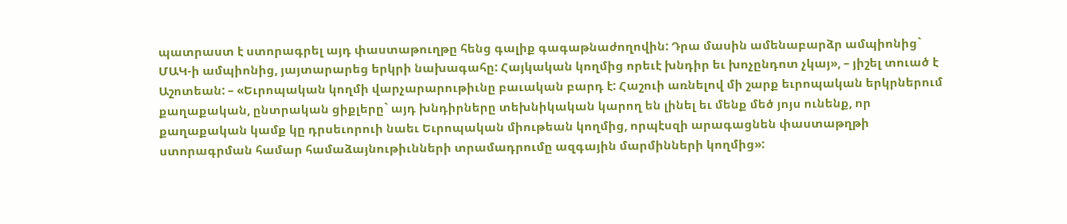պատրաստ է ստորագրել այդ փաստաթուղթը հենց գալիք գագաթնաժողովին: Դրա մասին ամենաբարձր ամպիոնից` ՄԱԿ-ի ամպիոնից, յայտարարեց երկրի նախագահը: Հայկական կողմից որեւէ խնդիր եւ խոչընդոտ չկայ», – յիշել տուած է Աշոտեան: – «Եւրոպական կողմի վարչարարութիւնը բաւական բարդ է: Հաշուի առնելով մի շարք եւրոպական երկրներում քաղաքական, ընտրական ցիքլերը` այդ խնդիրները տեխնիկական կարող են լինել եւ մենք մեծ յոյս ունենք, որ քաղաքական կամք կը դրսեւորուի նաեւ Եւրոպական միութեան կողմից, որպէսզի արագացնեն փաստաթղթի ստորագրման համար համաձայնութիւնների տրամադրումը ազգային մարմինների կողմից»: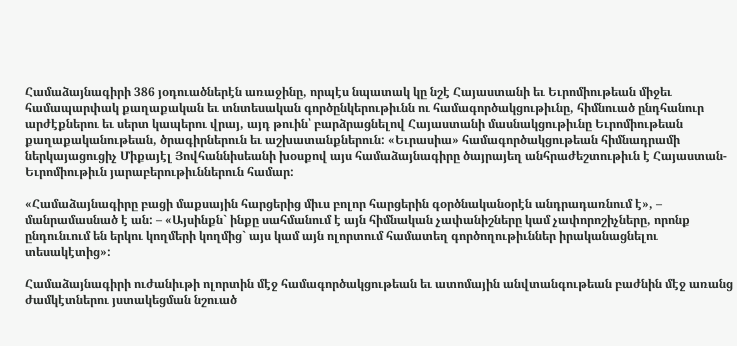Համաձայնագիրի 386 յօդուածներէն առաջինը, որպէս նպատակ կը նշէ Հայաստանի եւ Եւրոմիութեան միջեւ համապարփակ քաղաքական եւ տնտեսական գործընկերութիւնն ու համագործակցութիւնը, հիմնուած ընդհանուր արժէքներու եւ սերտ կապերու վրայ, այդ թուին՝ բարձրացնելով Հայաստանի մասնակցութիւնը Եւրոմիութեան քաղաքականութեան, ծրագիրներուն եւ աշխատանքներուն: «Եւրասիա» համագործակցութեան հիմնադրամի ներկայացուցիչ Միքայէլ Յովհաննիսեանի խօսքով այս համաձայնագիրը ծայրայեղ անհրաժեշտութիւն է Հայաստան-Եւրոմիութիւն յարաբերութիւններուն համար:

«Համաձայնագիրը բացի մաքսային հարցերից միւս բոլոր հարցերին գօրծնականօրէն անդրադառնում է», – մանրամասնած է ան: – «Այսինքն` ինքը սահմանում է այն հիմնական չափանիշները կամ չափորոշիչները, որոնք ընդունւում են երկու կողմերի կողմից` այս կամ այն ոլորտում համատեղ գործողութիւններ իրականացնելու տեսակէտից»:

Համաձայնագիրի ուժանիւթի ոլորտին մէջ համագործակցութեան եւ ատոմային անվտանգութեան բաժնին մէջ առանց ժամկէտներու յստակեցման նշուած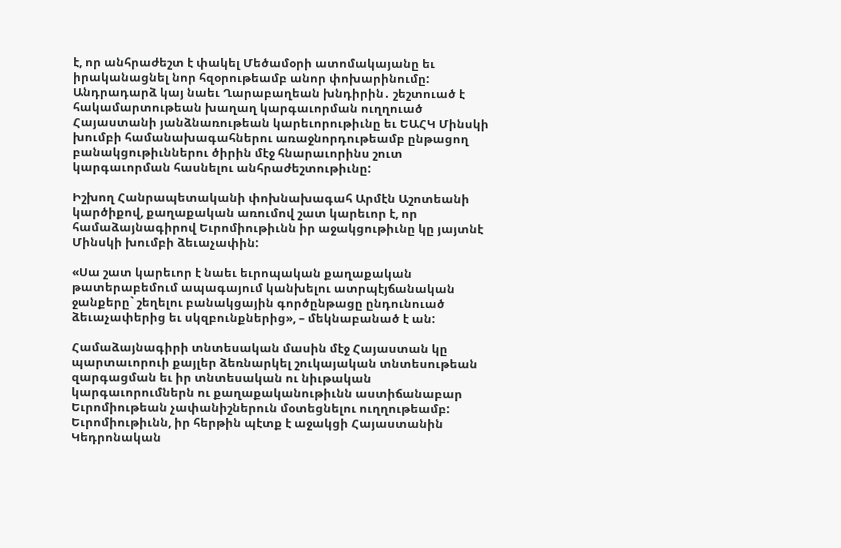է, որ անհրաժեշտ է փակել Մեծամօրի ատոմակայանը եւ իրականացնել նոր հզօրութեամբ անոր փոխարինումը: Անդրադարձ կայ նաեւ Ղարաբաղեան խնդիրին․ շեշտուած է հակամարտութեան խաղաղ կարգաւորման ուղղուած Հայաստանի յանձնառութեան կարեւորութիւնը եւ ԵԱՀԿ Մինսկի խումբի համանախագահներու առաջնորդութեամբ ընթացող բանակցութիւններու ծիրին մէջ հնարաւորինս շուտ կարգաւորման հասնելու անհրաժեշտութիւնը:

Իշխող Հանրապետականի փոխնախագահ Արմէն Աշոտեանի կարծիքով, քաղաքական առումով շատ կարեւոր է, որ համաձայնագիրով Եւրոմիութիւնն իր աջակցութիւնը կը յայտնէ Մինսկի խումբի ձեւաչափին:

«Սա շատ կարեւոր է նաեւ եւրոպական քաղաքական թատերաբեմում ապագայում կանխելու ատրպէյճանական ջանքերը` շեղելու բանակցային գործընթացը ընդունուած ձեւաչափերից եւ սկզբունքներից», – մեկնաբանած է ան:

Համաձայնագիրի տնտեսական մասին մէջ Հայաստան կը պարտաւորուի քայլեր ձեռնարկել շուկայական տնտեսութեան զարգացման եւ իր տնտեսական ու նիւթական կարգաւորումներն ու քաղաքականութիւնն աստիճանաբար Եւրոմիութեան չափանիշներուն մօտեցնելու ուղղութեամբ: Եւրոմիութիւնն, իր հերթին պէտք է աջակցի Հայաստանին Կեդրոնական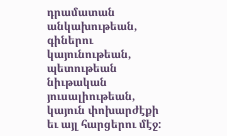դրամատան անկախութեան, գիներու կայունութեան, պետութեան նիւթական յուսալիութեան, կայուն փոխարժէքի եւ այլ հարցերու մէջ: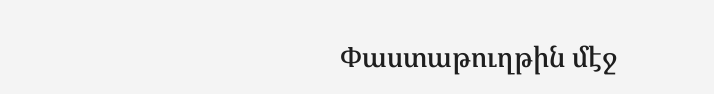Փաստաթուղթին մէջ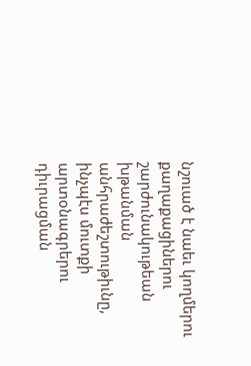նշուած է նաեւ կողմերու քաղաքացիներու շարժունակութեան խթանման անհրաժեշտութիւնը, ինչպէս մուտքի արտօնագրերու դիւրացման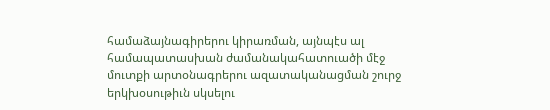համաձայնագիրերու կիրառման, այնպէս ալ համապատասխան ժամանակահատուածի մէջ մուտքի արտօնագրերու ազատականացման շուրջ երկխօսութիւն սկսելու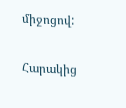միջոցով:

Հարակից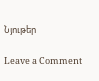Նյութեր

Leave a Comment